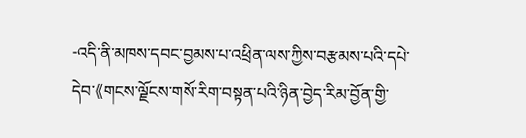-འདི་ནི་མཁས་དབང་བྱམས་པ་འཕྲིན་ལས་ཀྱིས་བརྩམས་པའི་དཔེ་དེབ་《གངས་ལྗོངས་གསོ་རིག་བསྟན་པའི་ཉིན་བྱེད་རིམ་བྱོན་གྱི་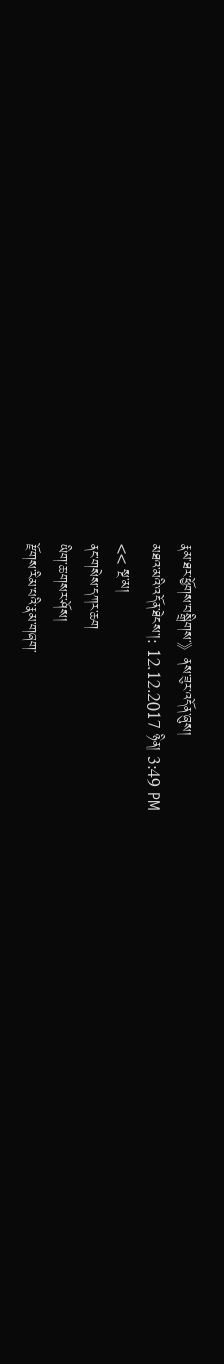རྣམ་ཐར་ཕྱོགས་བསྒྲིགས་》ནས་ཟུར་འདོན་ཞུས།
མཐའ་མའི་འདོན་ཐེངས་།: 12.12.2017 ཉིན། 3:49 PM
<< སྔ་མ།
ནང་གསེས་དཀར་ཆག
ཡིག་ཆ་གསར་ཤོས།
རྫོགས་རིམ་པའི་རྣམ་གཞག་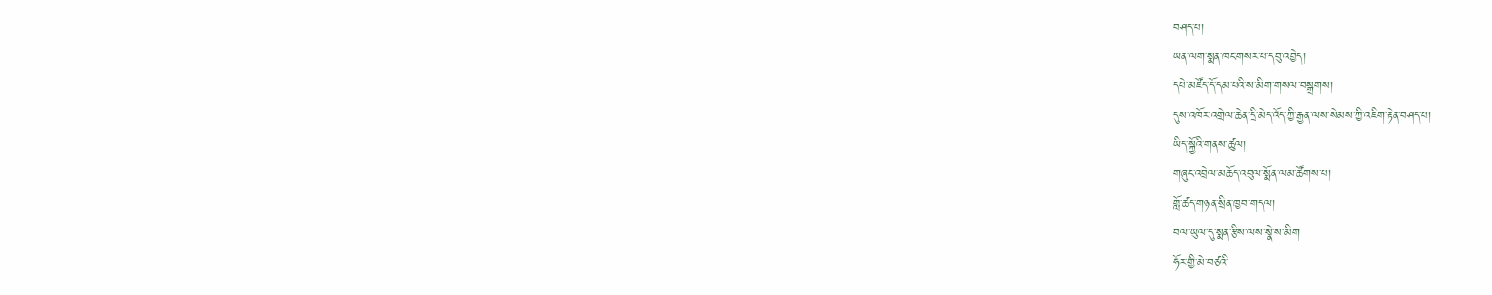བཤད་པ།
ཡན་ལག་སྨན་ཁང་གསར་པ་དབུ་འབྱེད།
དཔེ་མཛོད་དོ་དམ་པའི་ས་མིག་གསལ་བསྒྲགས།
དུས་འཁོར་འགྲེལ་ཆེན་དྲི་མེད་འོད་ཀྱི་རྒྱན་ལས་སེམས་ཀྱི་འཇིག་རྟེན་བཤད་པ།
ཡིད་སྐྱོའི་གནས་ཚུལ།
གཞུང་འབྲེལ་མཆོད་འབུལ་སྨོན་ལམ་ཚོགས་པ།
གློ་ཚད་གཉན་སྲིན་ཁྱབ་གདལ།
བལ་ཡུལ་དུ་སྨན་རྩིས་ལས་སྣེ་ས་མིག
ཧོར་གྱི་མེ་བཙའི་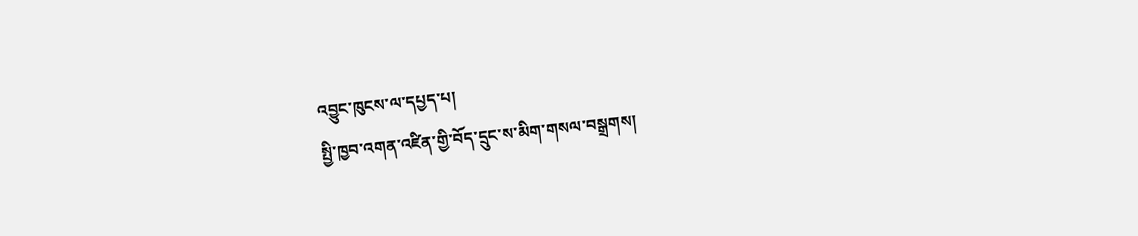འབྱུང་ཁུངས་ལ་དཔྱད་པ།
སྤྱི་ཁྱབ་འགན་འཛིན་གྱི་བོད་དྲུང་ས་མིག་གསལ་བསྒྲགས།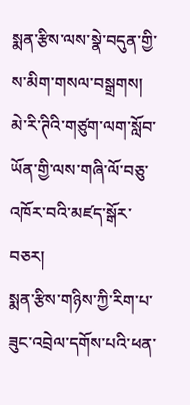སྨན་རྩིས་ལས་སྣེ་བདུན་གྱི་ས་མིག་གསལ་བསྒྲགས།
མེ་རི་ཊིའི་གཙུག་ལག་སློབ་ཡོན་གྱི་ལས་གཞི་ལོ་བཅུ་འཁོར་བའི་མཛད་སྒོར་བཅར།
སྨན་རྩིས་གཉིས་ཀྱི་རིག་པ་ཟུང་འབྲེལ་དགོས་པའི་ཕན་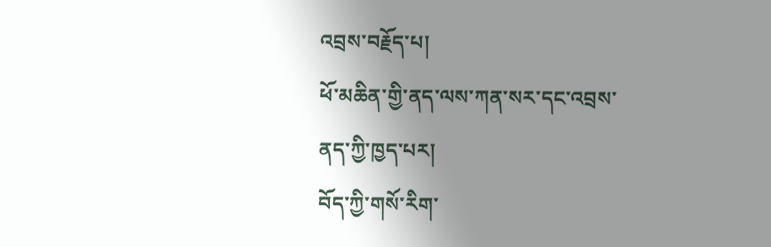འབྲས་བརྗོད་པ།
ཕོ་མཆིན་གྱི་ནད་ལས་ཀན་སར་དང་འབྲས་ནད་ཀྱི་ཁྱད་པར།
བོད་ཀྱི་གསོ་རིག་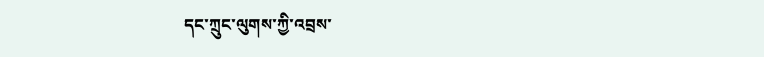དང་ཀྲུང་ལུགས་ཀྱི་འབྲས་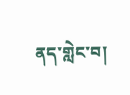ནད་གླེང་བ།